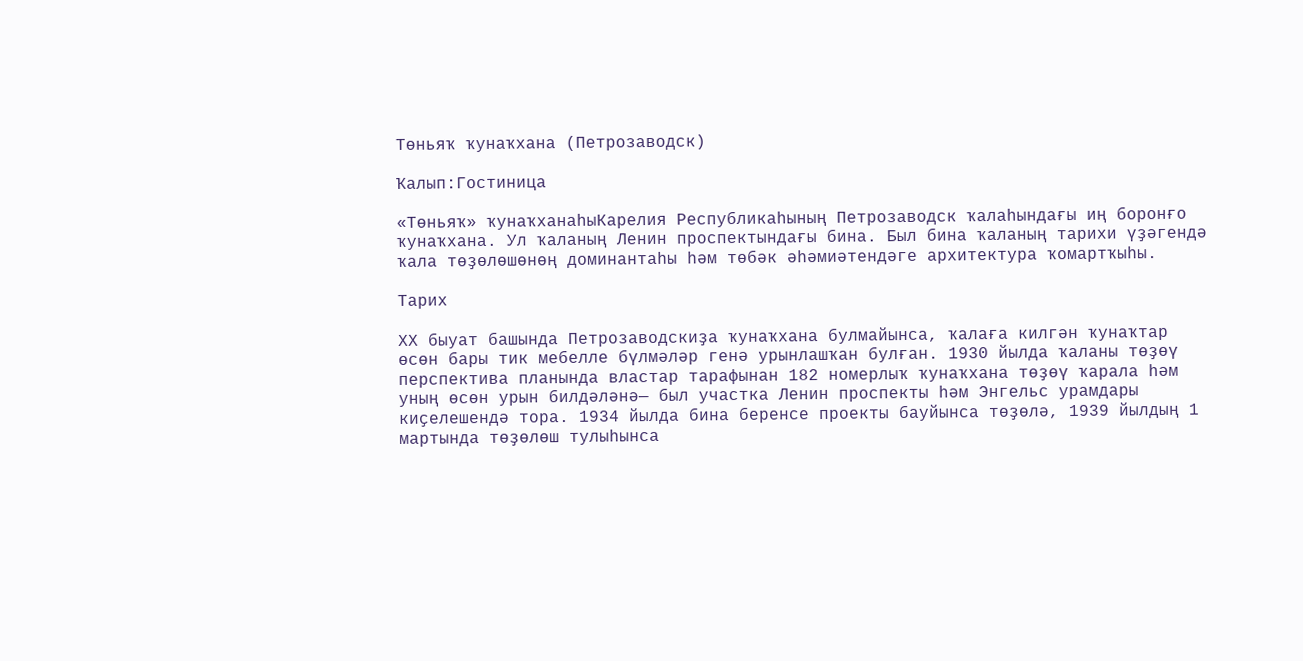Төньяҡ ҡунаҡхана (Петрозаводск)

Ҡалып:Гостиница

«Төньяҡ» ҡунаҡханаһыКарелия Республикаһының Петрозаводск ҡалаһындағы иң боронғо ҡунаҡхана. Ул ҡаланың Ленин проспектындағы бина. Был бина ҡаланың тарихи үҙәгендә ҡала төҙөлөшөнөң доминантаһы һәм төбәк әһәмиәтендәге архитектура ҡомартҡыһы.

Тарих

XХ быуат башында Петрозаводскиҙа ҡунаҡхана булмайынса, ҡалаға килгән ҡунаҡтар өсөн бары тик мебелле бүлмәләр генә урынлашҡан булған. 1930 йылда ҡаланы төҙөү перспектива планында властар тарафынан 182 номерлыҡ ҡунаҡхана төҙөү ҡарала һәм уның өсөн урын билдәләнә— был участка Ленин проспекты һәм Энгельс урамдары киҫелешендә тора. 1934 йылда бина беренсе проекты бауйынса төҙөлә, 1939 йылдың 1 мартында төҙөлөш тулыһынса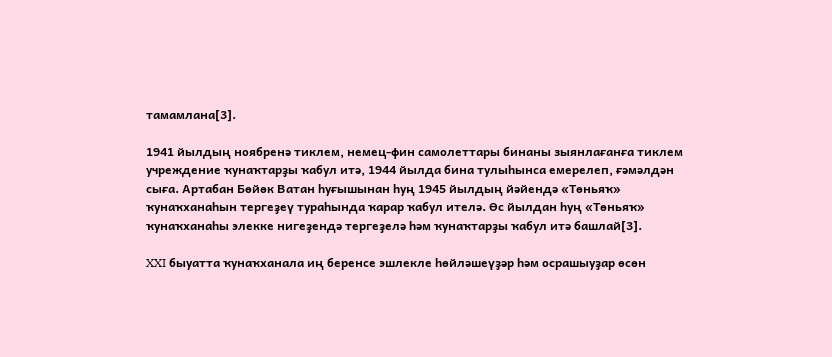тамамлана[3].

1941 йылдың ноябренә тиклем, немец-фин самолеттары бинаны зыянлағанға тиклем учреждение ҡунаҡтарҙы ҡабул итә, 1944 йылда бина тулыһынса емерелеп, ғәмәлдән сыға. Артабан Бөйөк Ватан һуғышынан һуң 1945 йылдың йәйендә «Төньяҡ» ҡунаҡханаһын тергеҙеү тураһында ҡарар ҡабул ителә. Өс йылдан һуң «Төньяҡ» ҡунаҡханаһы элекке нигеҙендә тергеҙелә һәм ҡунаҡтарҙы ҡабул итә башлай[3].

XXI быуатта ҡунаҡханала иң беренсе эшлекле һөйләшеүҙәр һәм осрашыуҙар өсөн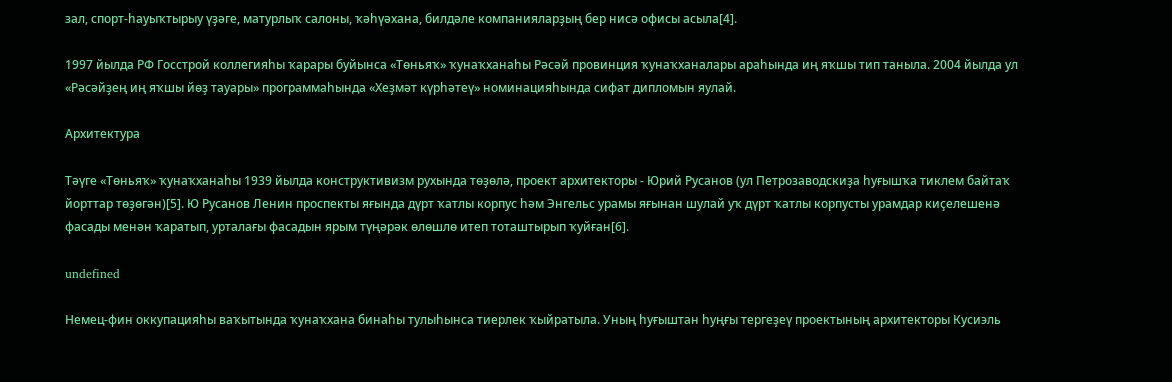зал, спорт-һауыҡтырыу үҙәге, матурлыҡ салоны, ҡәһүәхана, билдәле компанияларҙың бер нисә офисы асыла[4].

1997 йылда РФ Госстрой коллегияһы ҡарары буйынса «Төньяҡ» ҡунаҡханаһы Рәсәй провинция ҡунаҡханалары араһында иң яҡшы тип таныла. 2004 йылда ул «Рәсәйҙең иң яҡшы йөҙ тауары» программаһында «Хеҙмәт күрһәтеү» номинацияһында сифат дипломын яулай.

Архитектура

Тәүге «Төньяҡ» ҡунаҡханаһы 1939 йылда конструктивизм рухында төҙөлә, проект архитекторы - Юрий Русанов (ул Петрозаводскиҙа һуғышҡа тиклем байтаҡ йорттар төҙөгән)[5]. Ю Русанов Ленин проспекты яғында дүрт ҡатлы корпус һәм Энгельс урамы яғынан шулай уҡ дүрт ҡатлы корпусты урамдар киҫелешенә фасады менән ҡаратып, урталағы фасадын ярым түңәрәк өлөшлө итеп тоташтырып ҡуйған[6].

undefined

Немец-фин оккупацияһы ваҡытында ҡунаҡхана бинаһы тулыһынса тиерлек ҡыйратыла. Уның һуғыштан һуңғы тергеҙеү проектының архитекторы Кусиэль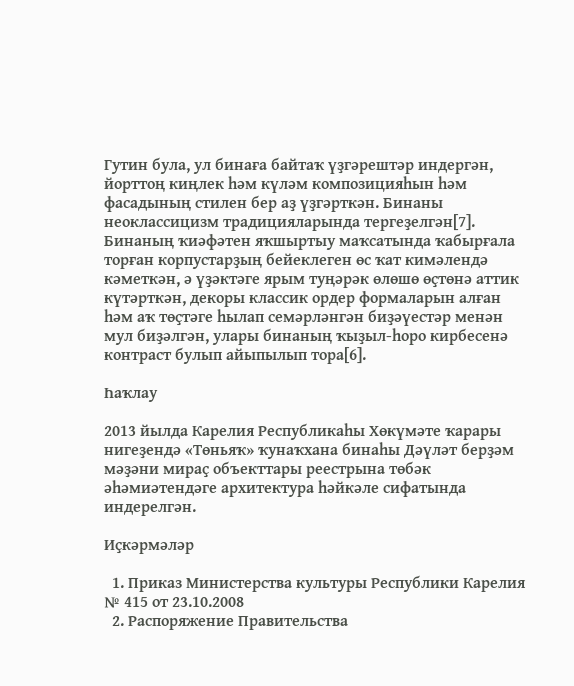Гутин була, ул бинаға байтаҡ үҙгәрештәр индергән, йорттоң киңлек һәм күләм композицияһын һәм фасадының стилен бер аҙ үҙгәрткән. Бинаны неоклассицизм традицияларында тергеҙелгән[7]. Бинаның ҡиәфәтен яҡшыртыу маҡсатында ҡабырғала торған корпустарҙың бейеклеген өс ҡат кимәлендә кәметкән, ә үҙәктәге ярым туңәрәк өлөшө өҫтөнә аттик күтәрткән, декоры классик ордер формаларын алған һәм аҡ төҫтәге һылап семәрләнгән биҙәүестәр менән мул биҙәлгән, улары бинаның ҡыҙыл-һоро кирбесенә контраст булып айыпылып тора[6].

Һаҡлау

2013 йылда Карелия Республикаһы Хөкүмәте ҡарары нигеҙендә «Төньяҡ» ҡунаҡхана бинаһы Дәүләт берҙәм мәҙәни мираҫ объекттары реестрына төбәк әһәмиәтендәге архитектура һәйкәле сифатында индерелгән.

Иҫкәрмәләр

  1. Приказ Министерства культуры Республики Карелия № 415 от 23.10.2008
  2. Распоряжение Правительства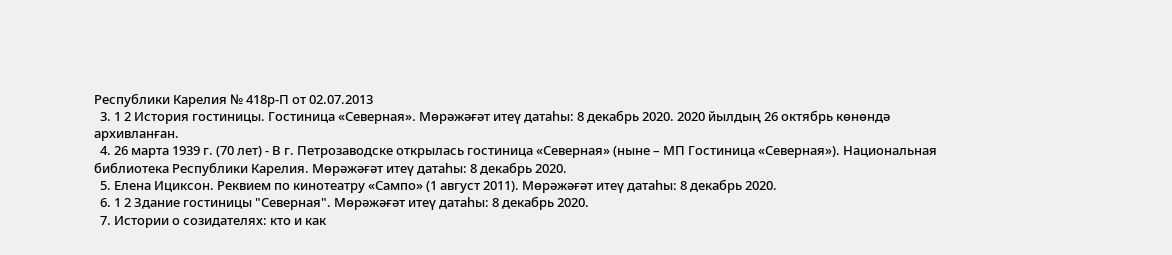Республики Карелия № 418р-П от 02.07.2013
  3. 1 2 История гостиницы. Гостиница «Северная». Мөрәжәғәт итеү датаһы: 8 декабрь 2020. 2020 йылдың 26 октябрь көнөндә архивланған.
  4. 26 марта 1939 г. (70 лет) - В г. Петрозаводске открылась гостиница «Северная» (ныне – МП Гостиница «Северная»). Национальная библиотека Республики Карелия. Мөрәжәғәт итеү датаһы: 8 декабрь 2020.
  5. Елена Ициксон. Реквием по кинотеатру «Сампо» (1 август 2011). Мөрәжәғәт итеү датаһы: 8 декабрь 2020.
  6. 1 2 Здание гостиницы "Северная". Мөрәжәғәт итеү датаһы: 8 декабрь 2020.
  7. Истории о созидателях: кто и как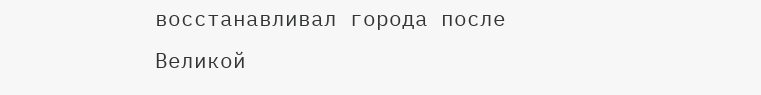восстанавливал города после Великой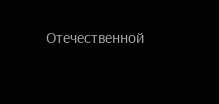Отечественной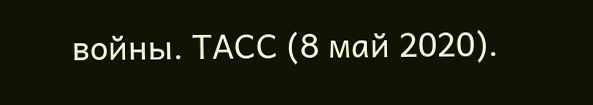войны. ТАСС (8 май 2020).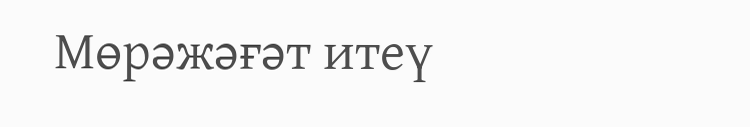Мөрәжәғәт итеү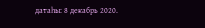датаһы: 8 декабрь 2020.